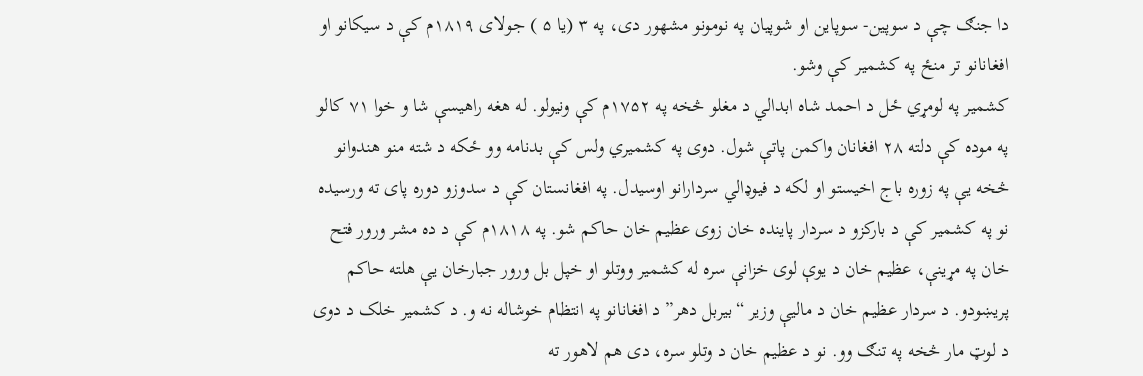دا جنګ چې د سوپین- سوپاین او شوپیان په نومونو مشهور دی، په ۳ (یا ۵ ) جولای ۱۸۱۹م کې د سیکانو او افغانانو تر منځ په کشمیر کې وشو.
کشمیر په لومړي ځل د احمد شاه ابدالي د مغلو څخه په ۱۷۵۲م کې ونیولو. له هغه راهیسې شا و خوا ۷۱ کالو په موده کې دلته ۲۸ افغانان واکمن پاتې شول. دوی په کشمیري ولس کې بدنامه وو ځکه د شته منو هندوانو څخه يې په زوره باج اخیستو او لکه د فیوډالي سردارانو اوسیدل. په افغانستان کې د سدوزو دوره پای ته ورسیده نو په کشمیر کې د بارکزو د سردار پاینده خان زوی عظیم خان حاکم شو. په ۱۸۱۸م کې د ده مشر ورور فتح خان په مړینې، عظیم خان د یوې لوی خزانې سره له کشمیر ووتلو او خپل بل ورور جبارخان يې هلته حاکم پریښودو. د سردار عظیم خان د مالیې وزیر “بیربل دهر” د افغانانو په انتظام خوشاله نه و. د کشمیر خلک د دوی د لوټ مار څخه په تنګ وو. نو د عظیم خان د وتلو سره، دی هم لاهور ته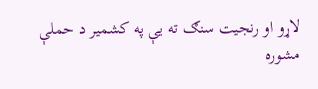لاړو او رنجیت سنګ ته يې په کشمیر د حملې مشوره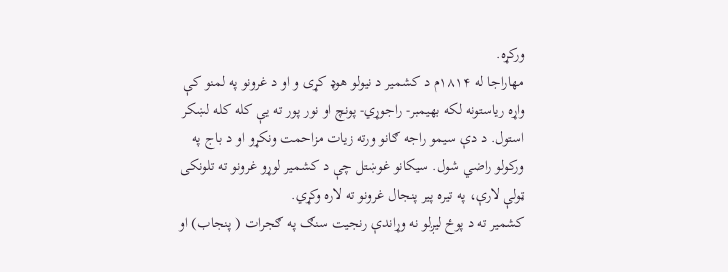ورکړه.
مهاراجا له ۱۸۱۴م د کشمیر د نیولو هوډ کړی و او د غرونو په لمنو کې واړه ریاستونه لکه بهیمبر- راجوړي- پونچ او نور پور ته يې کله کله لښکر استول. د دې سیمو راجه ګانو ورته زیات مزاحمت ونکړو او د باج په ورکولو راضي شول. سیکانو غوښتل چې د کشمیر لوړو غرونو ته تلونکی ټولې لارې، په تیره پیر پنجال غرونو ته لاره وکړي.
کشمیر ته د پوځ لیږلو نه وړاندې رنجیت سنګ په ګجرات ( پنجاب) او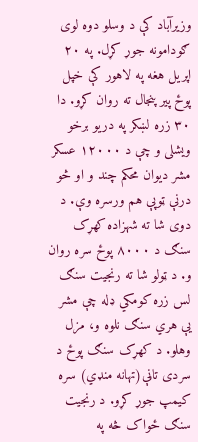وزیرآباد کې د وسلو دوه لوی ګودامونه جوړ کړل. په ۲۰ اپریل هغه په لاهور کې خپل پوځ پیر پنجال ته روان کړو. دا ۳۰ زره لښکر په دریو برخو ویشلی و چې د ۱۲۰۰۰ عسکر مشر دیوان محکم چند و او څو درنې ټوپې هم ورسره وې. د دوی شا ته شهزاده کهړک سنګ د ۸۰۰۰ پوځ سره روان و. د ټولو شا ته رنجیت سنګ لس زره کومکي ډله چې مشر يې هري سنګ نلوه و، مزل وهلو. د کهړک سنګ پوځ د سردی تاڼې(تهانه منډي) سره کیمپ جوړ کړو. د رنجیت سنګ ځواک څه په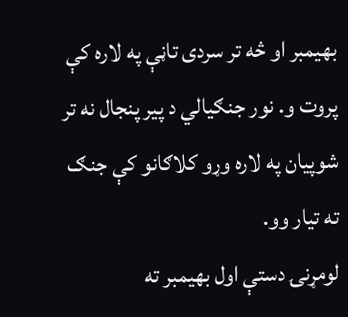بهیمبر او څه تر سردی تاڼې په لاره کې پروت و. نور جنګیالي د پیر پنجال نه تر شوپیان په لاره وړو کلاګانو کې جنګ ته تیار وو.
لومړنۍ دستې اول بهیمبر ته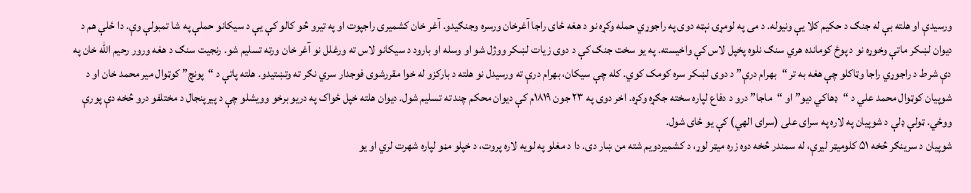ورسیدې او هلته بې له جنګ د حکیم کلا يې ونیوله. د می په لومړۍ نېټه دوی په راجوړي حمله وکړه نو د هغه ځای راجا آغرخان ورسره وجنګیدو. آغر خان کشمیری راجپوت او په تیرو څو کالو کې يې د سیکانو حملې په شا تمبولې وې. دا ځلې هم د دیوان لښکر ماتې وخوړه نو د پوځ کومانده هري سنګ نلوه پخپل لاس کې واخیسته. په یو سخت جنګ کې د دوی زیات لښکر ووژل شو او وسله او بارود د سیکانو لاس ته ورغلل نو آغر خان ورته تسلیم شو. رنجیت سنګ د هغه ورور رحیم الله خان په دې شرط د راجوړي راجا وټاکلو چې هغه به تر “بهرام درې” د دوی لښکر سره کومک کوي. کله چې سیکان، بهرام درې ته ورسیدل نو هلته د بارکزو له خوا مقررشوی فوجدار سري نګر ته وتښتیدو. هلته پاتې د “پونچ” کوټوال میر محمد خان او د شوپیان کوټوال محمد علي د “ډهاکي دیو” او “ماجا” درو د دفاع لپاره سخته جګړه وکړه. اخر دوی په ۲۳ جون ۱۸۱۹م کې دیوان محکم چند ته تسلیم شول. دیوان هلته خپل ځواک په دریو برخو وویشلو چې د پیرپنجال د مختلفو درو څخه دې پورې ووځي. ټولې ډلې د شوپیان په لاره په سرای علی (سرای الهي) کې یو ځای شول.
شوپیان د سرینګر څخه ۵۱ کلومیټر لیرې، له سمندر څخه دوه زره میټر لوړ، د کشمیردویم شته من ښار دی. دا د مغلو په لویه لاره پروت، د خپلو مڼو لپاره شهرت لري او یو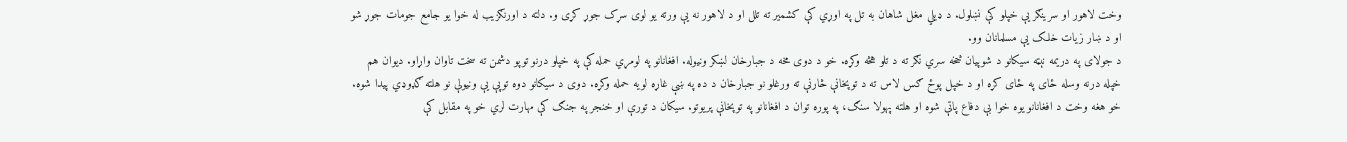وخت لاهور او سرینګر يې خپلو کې نښلول. د ډیلي مغل شاهان به تل په اوړي کې کشمیر ته تلل او د لاهور نه يې ورته یو لوی سړک جوړ کړی و. دلته د اورنګزیب له خوا یو جامع جومات جوړ شو او د ښار زیات خلک يې مسلمانان وو.
د جولای په دریمه نېټه سیکانو د شوپیان څخه سري نګر ته د تلو هڅه وکړه. خو د دوی مخه د جبارخان لښکر ونیوله. افغانانو په لومړي حمله کې په خپلو درنو توپو دشمن ته سخت تاوان واړاو. دیوان هم خپله درنه وسله ځای په ځای کړه او د خپل پوځ ګس لاس ته د توپخانې څارنې ته ورغلو نو جبارخان د ده په ښې غاړه لویه حمله وکړه. دوی د سیکانو دوه توپې يې ونیولې نو هلته ګډوډي پیدا شوه. خو هغه وخت د افغانانو یوه خوا بې دفاع پاتې شوه او هلته پهولا سنګ، په پوره توان د افغانانو په توپخانې پریوتو. سیکان د تورې او خنجر په جنګ کې مهارت لري خو په مقابل کې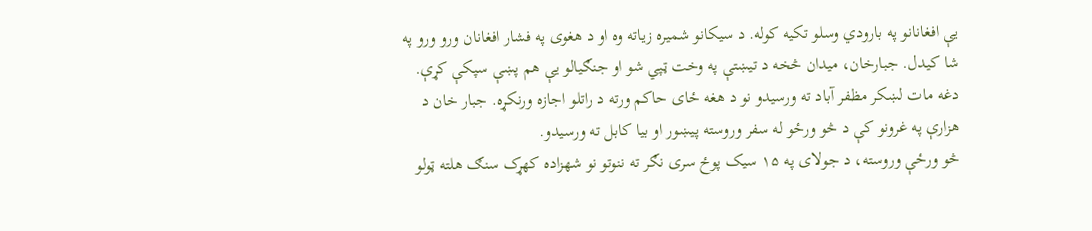يې افغانانو په بارودي وسلو تکیه کوله. د سیکانو شمیره زیاته وه او د هغوی په فشار افغانان ورو ورو په شا کیدل. جبارخان، میدان څخه د تیښتې په وخت ټپي شو او جنګیالو يې هم پښې سپکې کړې. دغه مات لښکر مظفر آباد ته ورسیدو نو د هغه ځای حاکم ورته د راتلو اجازه ورنکړه. جبار خان د هزارې په غرونو کې د څو ورځو له سفر وروسته پیښور او بیا کابل ته ورسیدو.
څو ورځې وروسته، د جولای په ۱۵ سیک پوځ سری نګر ته ننوتو نو شهزاده کهړک سنګ هلته ټولو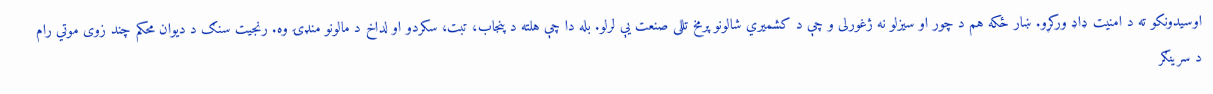اوسیدونکو ته د امنیت ډاډ ورکړو. ښار ځکه هم د چور او سیزلو نه ژغورلی و چې د کشمیري شالونو پرمخ تللی صنعت يې لرلو. بله دا چې هلته د پنجاب، تبت، سکردو او لداخ د مالونو منډۍ وه. رنجیت سنګ د دیوان محکم چند زوی موتي رام د سرینګر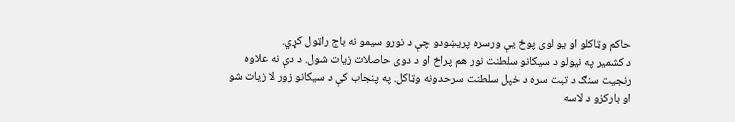حاکم وټاکلو او یو لوی پوځ يې ورسره پریښودو چې د نورو سیمو نه باج راټول کړي.
د کشمیر په نیولو د سیکانو سلطنت نور هم پراخ او د دوی حاصلات زیات شول. د دې نه علاوه رنجیت سنګ د تبت سره د خپل سلطنت سرحدونه وټاکل. په پنجاب کې د سیکانو زور لا زیات شو او بارکزو د لاسه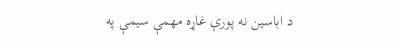د اباسین نه پورې غاړه مهمې سیمې په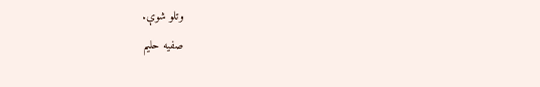وتلو شوې.
صفیه حلیم